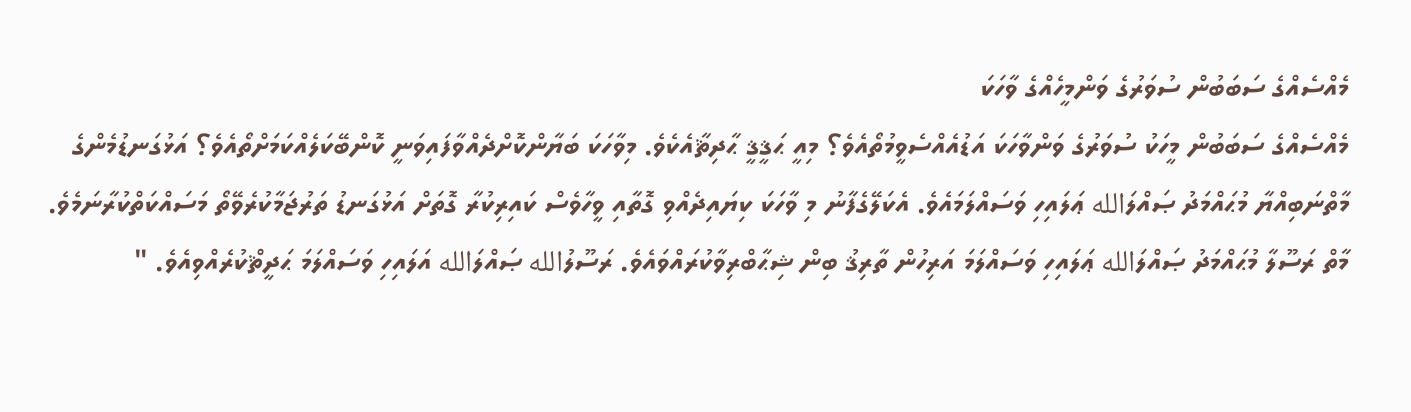މެއްސެއްގެ ސަބަބުން ސުވަރުގެ ވަންމީހެއްގެ ވާހަކަ
މެއްސެއްގެ ސަބަބުން މީހަކު ސުވަރުގެ ވަންވާހަކަ އަޑުއެއްސެވީމުތޯއެވެ؟ މިއީ ޙަޤީޤީ ޙާދިޘާއެކެވެ. މިވާހަކަ ބަޔާންކޮށްދެއްވާފައިވަނީ ކޮންބޭކަލެއްކަމަށްތޯއެވެ؟ އަޅުގަނޑުމެންގެ މާތްނަބިއްޔާ މުޙައްމަދު ޞައްލަالله ޢަލައިހި ވަސައްލަމައެވެ. އެކަލޭގެފާނު މި ވާހަކަ ކިޔައިދެއްވި ގޮތާއި ވީހާވެސް ކައިރިކުރާ ގޮތަށް އަޅުގަނޑު ތަރުޖަމާކުރެވޭތޯ މަސައްކަތްކުރާނަމެވެ.
މާތް ރަސޫލާ މުޙައްމަދު ޞައްލަالله ޢަލައިހި ވަސައްލަމަ އަރިހުން ތާރިޤު ބިން ޝިޙާބްރިވާކުރައްވައެވެ. ރަސޫލުالله ޞައްލަالله އަލައިހި ވަސައްލަމަ ޙަދީޘްކުރެއްވިއެވެ. "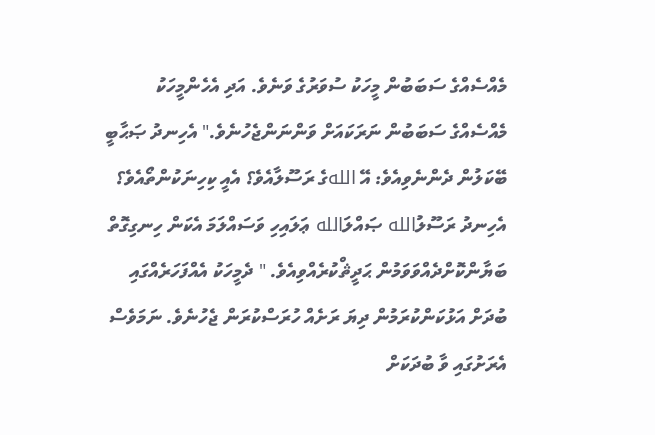މެއްސެއްގެ ސަބަބުން މީހަކު ސުވަރުގެ ވަނެވެ. އަދި އެހެންމީހަކު މެއްސެއްގެ ސަބަބުން ނަރަކައަށް ވަންނަންޖެހުނެވެ." އެހިނދު ޞަޙާބީ ބޭކަލުން ދެންނެވިއެވެ: އޭ اللهގެ ރަސޫލާއެވެ؟ އެއީ ކިހިނަކުންތޯއެވެ؟ އެހިނދު ރަސޫލުالله ޞައްލަالله ޢަލައިހި ވަސައްލަމަ އެކަން ހިނގިގޮތް ބަޔާންކޮށްދެއްވަވަމުން ޙަދީޘްކުރެއްވިއެވެ. " ދެމީހަކު އެއްފަހަރެއްގައި ބުދަށް އަޅުކަންކުރަމުން ދިޔަ ރަށެއް ހުރަސްކުރަން ޖެހުނެވެ. ނަމަވެސް އެރަށުގައި ވާ ބުދަކަށް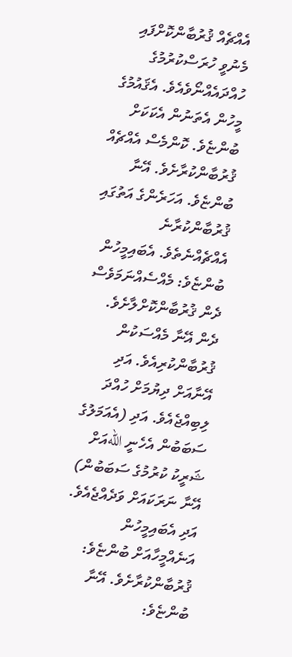އެއްޗެއް ޤުރުބާންކޮށްފައި މެނުވީ ހުރަސްކުރުމުގެ ހުއްދައެއްނޯވެއެވެ. އެޤައުމުގެ މީހުން އެތަނުން އެކަކަށް ބުންޏެވެ. ކޮންމެސް އެއްޗެއް ޤުރުބާންކުރާށެވެ. އޭނާ ބުންޏެވެ. އަހަރެންގެ އަތުގައި ޤުރުބާންކުރާނެ އެއްޗެއްނެތެވެ. އެބައިމީހުން ބުންޏެވެ: މެއްސެއްނަމަވެސް ދެން ޤުރުބާންކޮށްލާށެވެ. ދެން އޭނާ މެއްސަކުން ޤުރުބާންކުރިއެވެ. އަދި އޭނާއަށް ދިޔުމަށް ހުއްދަ ލިބިއްޖެއެވެ. އަދި (އެއަމަލުގެ ސަބަބުން އެހެނީ اللهއަށް ޝަރީކު ކުރުމުގެ ސަބަބުން) އޭނާ ނަރަކައަށް ވަދެއްޖެއެވެ. އަދި އެބައިމީހުން އަނެއްމީހާއަށް ބުންޏެވެ: ޤުރުބާންކުރާށެވެ. އޭނާ ބުންޏެވެ: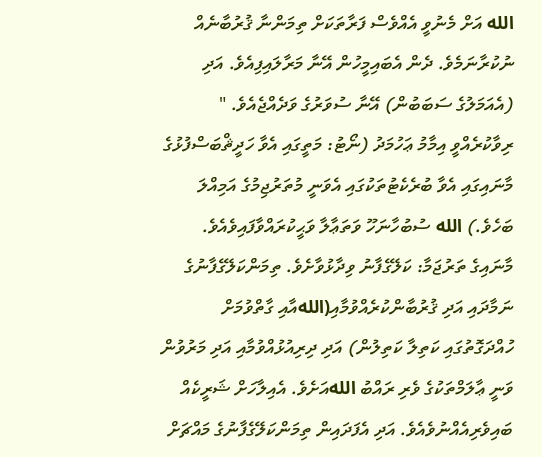الله އަށް މެނުވީ އެއްވެސް ފަރާތަކަށް ތިމަންނާ ޤުރުބާނެއް ނުކުރާނަމެވެ. ދެން އެބައިމީހުން އޭނާ މަރާލައިފިއެވެ. އަދި (އެއަމަލުގެ ސަބަބުން) އޭނާ ސުވަރުގެ ވަދެއްޖެއެވެ. " ރިވާކުރެއްވީ އިމާމު ޢަހުމަދު (ނޯޓު: މަތީގައި އެވާ ހަދީޘްބަސްފުޅުގެ މާނައިގައި އެވާ ބުރެކެޓުތަކުގައި އެވަނީ މުތަރުޖިމުގެ އަމިއްލަ ބަހެވެ.) الله ސުބުހާނަހޫ ވަތަޢާލާ ވަޙީކުރައްވާފައިވެއެވެ.
މާނައިގެ ތަރުޖަމާ: ކަލޭގެފާނު ވިދާޅުވާށެވެ. ތިމަންކަލޭގެފާނުގެ ނަމާދައި އަދި ޤުރުބާންކުރެއްވުމާއި(اللهއާއި ގާތްވުމަށް ހުއްދަގޮތުގައި ކަތިލާ ކަތިލުން) އަދި ދިރިއުޅުއްވުމާއި އަދި މަރުވުން ވަނީ ޢާލަމްތަކުގެ ވެރި ރައްބު اللهއަށެވެ. އެއިލާހަށް ޝަރީކެއް ބައިވެރިއެއްނުވެއެވެ. އަދި އެފަދައިން ތިމަންކަލޭގެފާނުގެ މައްޗަށް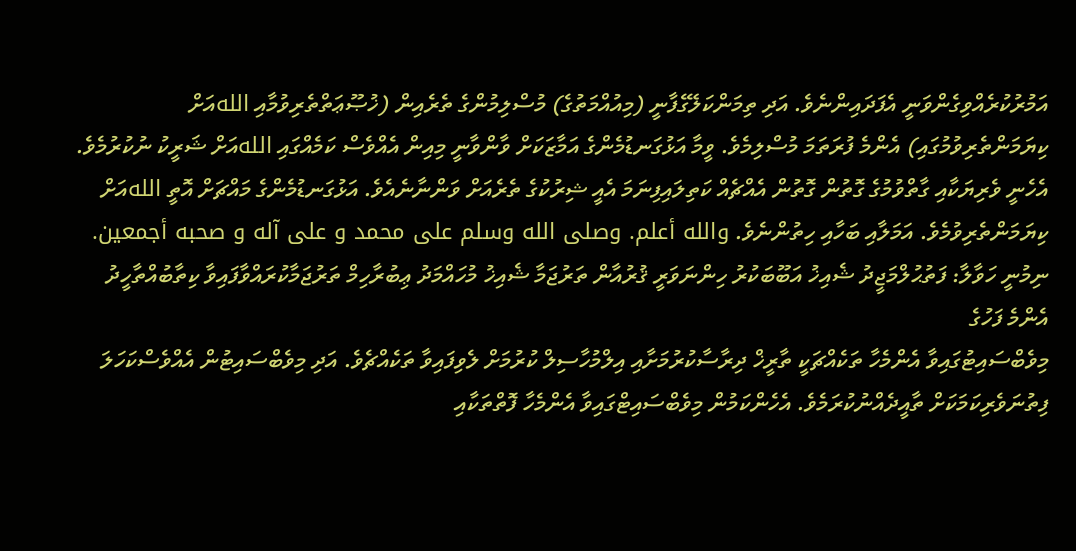އަމުރުކުރެއްވިގެންވަނީ އެފަދައިންނެވެ. އަދި ތިމަންކަލޭގެފާނީ (މިއުއްމަތުގެ) މުސްލިމުންގެ ތެރެއިން (ޚުޞޫޢަތްތެރިވުމާއި اللهއަށް ކިޔަމަންތެރިވުމުގައި) އެންމެ ފުރަތަމަ މުސްލިމެވެ. ވީމާ އަޅުގަނޑުމެންގެ އަމާޒަކަށް ވާންވާނީ މިއިން އެއްވެސް ކަމެއްގައި اللهއަށް ޝަރީކު ނުކުރުމެވެ. އެހެނީ ވެރިޔަކާއި ގާތްވުމުގެ ގޮތުން ގޮތުން އެއްޗެއް ކަތިލައިފިނަމަ އެއީ ޝިރުކުގެ ތެރެއަށް ވަންނާނެއެވެ. އަޅުގަނޑުމެންގެ މައްޗަށް އޮތީ اللهއަށް ކިޔަމަންތެރިވުމެވެ. އަމަލާއި ބަހާއި ހިތުންނެވެ. والله أعلم. وصلى الله وسلم على محمد و على آله و صحبه أجمعين. ނިމުނީ ހަވާލާ: ފަތުޙުލްމަޖީދު ޝެއިޚު އަބޫބަކުރު ހިންނަވަރީ ޤުރުއާން ތަރުޖަމާ ޝެއިޚު މުހައްމަދު ޢިބުރާހިމް ތަރުޖަމާކުރައްވާފައިވާ ކިތާބުއްތާހީދު
އެންމެ ފަހުގެ
މިވެބްސައިޓުގައިވާ އެންމެހާ ތަކެއްޗަކީ ތާރީޚް ދިރާސާކުރުމަށާއި އިލްމުހާސިލް ކުރުމަށް ލެވިފައިވާ ތަކެއްޗެވެ. އަދި މިވެބްސައިޓުން އެއްވެސްކަހަލަ ފިތުނަވެރިކަމަކަށް ތާއީދެއްނުކުރަމެވެ. އެހެންކަމުން މިވެބްސައިޓްގައިވާ އެންމެހާ ފޮތްތަކާއި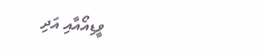ވީޑިއޯއާއި އަދި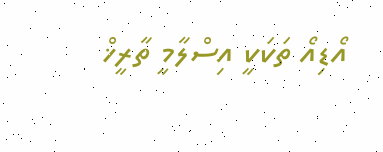އޯޑިއޯ ތަކަކީ އިސްލާމީ ތާރީޚް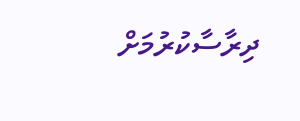ދިރާސާކުރުމަށް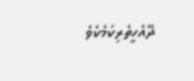ދޭއެހީތެރިކަމެކެވެ